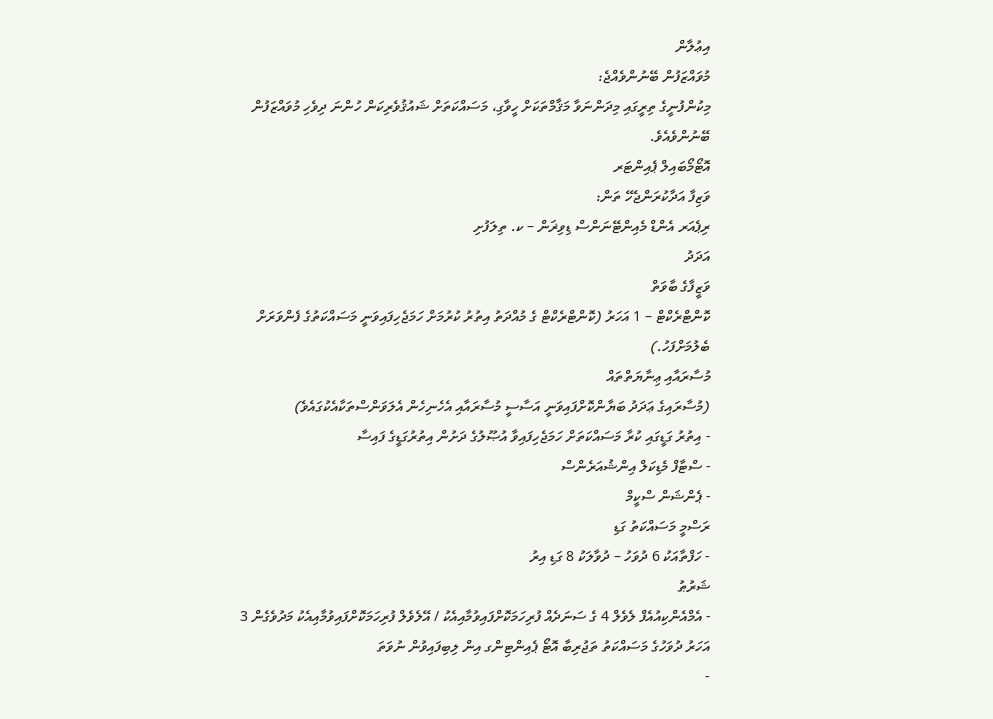އިޢުލާން
މުވައްޒަފުން ބޭނުންވެއްޖެ:
މިކުންފުނީގެ ތިރީގައި މިދަންނަވާ މަޤާމްތަކަށް ހީވާގި، މަސައްކަތަށް ޝައުޤުވެރިކަން ހުންނަ ދިވެހި މުވައްޒަފުން ބޭނުންވެއެވެ.
އޮޓޯމޯބައިލް ޕެއިންޓަރ
ވަޒިފާ އަދާކުރަންޖެހޭ ތަން:
ރިޕެއަރ އެންޑް މެއިންޓޭނަންސް ޑިވިޜަން – ކ. ތިލަފުށި
އަދަދު
ވަޒީފާގެ ބާވަތް
ކޮންޓްރެކްޓް – 1 އަހަރު (ކޮންޓްރެކްޓް ގެ މުއްދަތު އިތުރު ކުރުމަށް ހަމަޖެހިފައިވަނީ މަސައްކަތުގެ ފެންވަރަށް ބެލުމަށްފަހު.)
މުސާރައާއި ޢިނާޔަތްތައް
(މުސާރައިގެ ޢަދަދު ބަޔާންކޮށްފައިވަނީ އަސާސީ މުސާރައާއި އެހެނިހެން އެލަވަންސްތަކާއެކުގައެވެ)
- އިތުރު ގަޑީގައި ކުރާ މަސައްކަތަށް ހަމަޖެހިފައިވާ އުޞޫލުގެ ދަށުން އިތުރުގަޑީގެ ފައިސާ
- ސްޓާފް މެޑިކަލް އިންޝުއަރެންސް
- ޕެންޝަން ސްކީމް
ރަސްމީ މަސައްކަތު ގަޑި
- ހަފްތާއަކު 6 ދުވަހު – ދުވާލަކު 8 ގަޑި އިރު
ޝަރުޠު
- އެމްއެންކިއުއެފް ލެވެލް 4 ގެ ސަނަދެއް ފުރިހަމަކޮށްފައިވުމާއިއެކު / އޭލެވެލް ފުރިހަމަކޮށްފައިވުމާއިއެކު މަދުވެގެން 3 އަހަރު ދުވަހުގެ މަސައްކަތު ތަޖުރިބާ އޮޓޯ ޕެއިންޓިންގ އިން ލިބިފައިވުން ނުވަތަ
-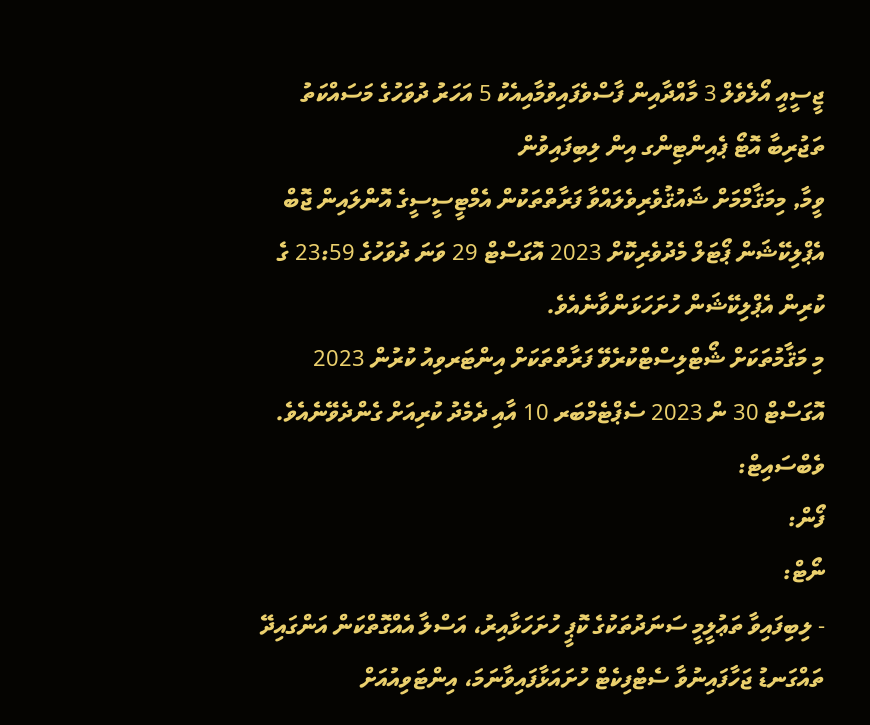ޖީސީއީ އޯލެވެލް 3 މާއްދާއިން ފާސްވެފައިވުމާއިއެކު 5 އަހަރު ދުވަހުގެ މަސައްކަތު ތަޖުރިބާ އޮޓޯ ޕެއިންޓިންގ އިން ލިބިފައިވުން
ވީމާ, މިމަޤާމްމަށް ޝައުޤުވެރިވެލައްވާ ފަރާތްތަކުން އެމްޓީސީސީގެ އޮންލައިން ޖޮބް އެޕްލިކޭޝަން ޕޯޓަލް މެދުވެރިކޮށް 2023 އޮގަސްޓް 29 ވަނަ ދުވަހުގެ 23:59 ގެ ކުރިން އެޕްލިކޭޝަން ހުށަހަޅަންވާނެއެވެ.
މި މަޤާމުތަކަށް ޝޯޓްލިސްޓްކުރެވޭ ފަރާތްތަކަށް އިންޓަރވިއު ކުރުން 2023 އޮގަސްޓް 30 ން 2023 ސެޕްޓެމްބަރ 10 އާއި ދެމެދު ކުރިއަށް ގެންދެވޭނެއެވެ.
ވެބްސައިޓް:
ފޯން:
ނޯޓް:
- ލިބިފައިވާ ތަޢުލީމީ ސަނަދުތަކުގެ ކޮޕީ ހުށަހަޅާއިރު، އަސްލާ އެއްގޮތްކަން އަންގައިދޭ ތައްގަނޑު ޖަހާފައިނުވާ ސެޓްފިކެޓް ހުށައަޅާފައިވާނަމަ، އިންޓަވިއުއަށް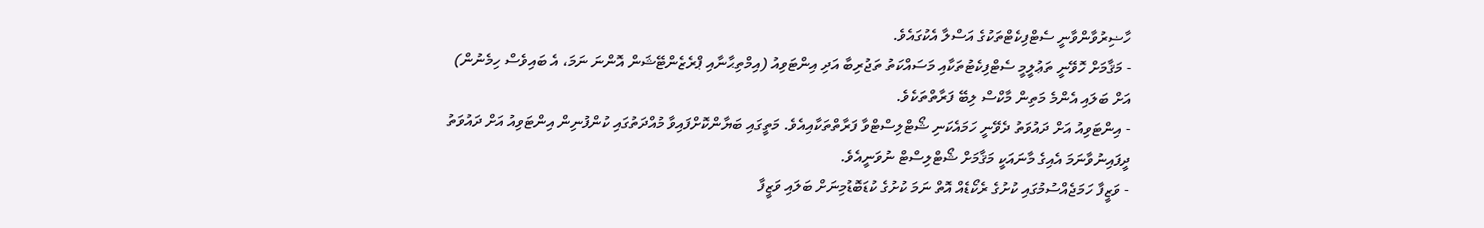ހާޟިރުވާންވާނީ ސެޓްފިކެޓްތަކުގެ އަސްލާ އެކުގައެވެ.
- މަޤާމަށް ހޮވޭނީ ތަޢުލީމީ ސެޓްފިކެޓުތަކާއި މަސައްކަތު ތަޖުރިބާ އަދި އިންޓަވިއު (އިމްތިޙާނާއި ޕްރެޒެންޓޭޝަން އޮންނަ ނަމަ، އެ ބައިވެސް ހިމެނުން) އަށް ބަލައި އެންމެ މަތިން މާކްސް ލިބޭ ފަރާތްތަކެވެ.
- އިންޓަވިއު އަށް ދައުވަތު ދެވޭނީ ހަމައެކަނި ޝޯޓްލިސްޓްވާ ފަރާތްތަކާއިއެވެ. މަތީގައި ބަޔާންކޮށްފައިވާ މުއްދަތުގައި ކުންފުނިން އިންޓަވިއު އަށް ދައުވަތު ދީފައިނުވާނަމަ އެއިގެ މާނައަކީ މަޤާމަށް ޝޯޓްލިސްޓް ނުވަނީއެވެ.
- ވަޒީފާ ހަމަޖެއްސުމުގައި ކުށުގެ ރެކޯޑެއް އޮތް ނަމަ ކުށުގެ ކުޑަބޮޑުމިނަށް ބަލައި ވަޒީފާ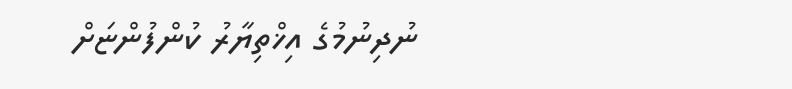ނުދިނުމުގެ އިޚްތިޔާރު ކުންފުންޏަށް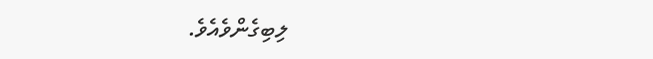ލިބިގެންވެއެވެ.